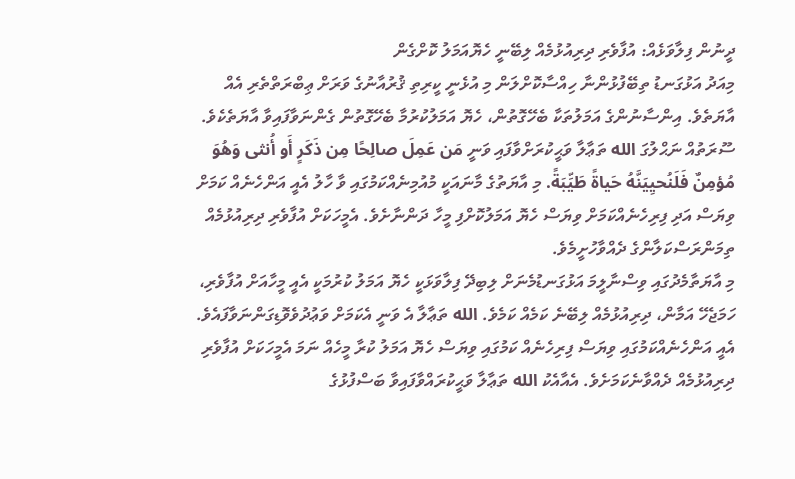ދީނުން ފިލާވަޅެއް: އުފާވެރި ދިރިއުޅުމެއް ލިބޭނީ ހެޔޮއަމަލު ކޮށްގެން
މިއަދު އަޅުގަނޑު ތިބޭފުޅުންނާ ހިއްސާކޮށްލަން މި އުޅެނީ ކީރިތި ޤުރުއާނުގެ ވަރަށް ޢިބްރަތްތެރި އެއް އާޔަތެވެ. އިންސާނުންގެ އަމަލުތަކާ ބެހޭގޮތުން، ހެޔޮ އަމަލުކުރުމާ ބެހޭގޮތުން ގެންނަވާފައިވާ އާޔަތެކެވެ.
ސޫރަތުއް ނަޙްލުގަ الله ތަޢާލާ ވަޙީކުރަށްވާފައި ވަނީ مَن عَمِلَ صالِحًا مِن ذَكَرٍ أَو أُنثى وَهُوَ مُؤمِنٌ فَلَنُحيِيَنَّهُ حَياةً طَيِّبَةً. މި އާޔަތުގެ މާނައަކީ މުއުމިނެއްކަމުގައި ވާ ހާލު އެއީ އަންހެނެއް ކަމަށް ވިޔަސް އަދި ފިރިހެނެއްކަމަށް ވިޔަސް ހެޔޮ އަމަލުކޮށްފި މީހާ ދަންނާށެވެ. އެމީހަކަށް އުފާވެރި ދިރިއުޅުމެއް ތިމަންރަސްކަލާންގެ ދެއްވާހުށީމެވެ.
މި އާޔަތާމެދުގައި ވިސްނާލީމަ އަޅުގަނޑުމެނަށް ލިބިދޭ ފިލާވަޅަކީ ހެޔޮ އަމަލު ކުރުމަކީ އެއީ މީހާއަށް އުފާވެރި، ހަމަޖެހޭ އަމާން، ދިރިއުޅުމެއް ލިބޭނެ ކަމެއް ކަމެވެ. الله ތަޢާލާ އެ ވަނީ އެކަމަށް ވަޢުދުވެވޮޑިގަންނަވާފައެވެ. އެއީ އަންހެނެއްކަމުގައި ވިޔަސް ފިރިހެނެއް ކަމުގައި ވިޔަސް ހެޔޮ އަމަލު ކުރާ މީހެއް ނަމަ އެމީހަކަށް އުފާވެރި ދިރިއުޅުމެއް ދެއްވާނެކަމަށެވެ. އެއާއެކު الله ތަޢާލާ ވަޙީކުރައްވާފައިވާ ބަސްފުޅުގެ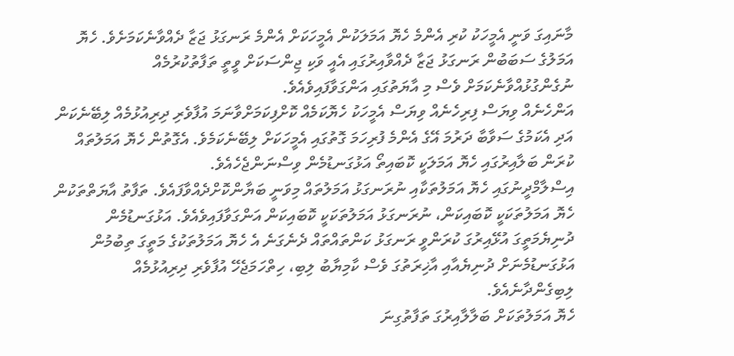މާނައިގަ ވަނީ އެމީހަކު ކުރި އެންމެ ހެޔޮ އަމަލަކުން އެމީހަކަށް އެންމެ ރަނގަޅު ޖަޒާ ދެއްވާނެކަމަށެވެ. ހެޔޮ އަމަލުގެ ސަބަބުން ރަނގަޅު ޖަޒާ ދެއްވާއިރުގައި އެއީ ވަކި ޖިންސަކަށް ވީތީ ތަފާތުކުރުމެއް ނުގެންގުޅުއްވާނެކަމަށް ވެސް މި އާޔަތުގައި އަންގަވާފައިވެއެވެ.
އަންހެނެއް ވިޔަސް ފިރިހެނެއް ވިޔަސް އެމީހަކު ހެޔޮކަމެއް ކޮށްފިކަމަށްވާނަމަ އުފާވެރި ދިރިއުޅުމެއް ލިބޭނެކަން އަދި އެކަމުގެ ސަވާބާ ދަރުމަ އޭގެ އެންމެ ފުރިހަމަ ގޮތުގައި އެމީހަކަށް ލިބޭނެކަމެވެ. އެގޮތުން ހެޔޮ އަމަލުތައް ކުރަން ބަލާއިރުގައި ހެޔޮ އަމަލަކީ ކޮބައިތޯ އަޅުގަނޑުމެން ވިސްނަންޖެހެއެވެ.
އިސްލާމްދީނުގައި ހެޔޮ އަމަލުތަކާއި ނުރަނގަޅު އަމަލުތައް މިވަނީ ބަޔާންކޮށްދެއްވާފައެވެ. ތަފާތު އާޔަތްތަކުން ހެޔޮ އަމަލުތަކަކީ ކޮބައިކަން، ނުރަނގަޅު އަމަލުތަކަކީ ކޮބައިކަން އަންގަވާފައިވެއެވެ. އަޅުގަނޑުމެން ދުނިޔެމަތީގަ އުޅޭއިރުގަ ކުރަންވީ ރަނގަޅު ކަންތައްތައް ދެނެގަނެ އެ ހެޔޮ އަމަލުތަކުގެ މަތީގަ ތިބުމުން އަޅުގަނޑުމެނަށް ދުނިޔެއާއި އާޚިރަތުގަ ވެސް ކާމިޔާބު ލިބި، ހިތްހަމަޖެހޭ އުފާވެރި ދިރިއުޅުމެއް ލިބިގެންދާނެއެވެ.
ހެޔޮ އަމަލުތަކަށް ބަލާލާއިރުގަ ތަފާތުގިނަ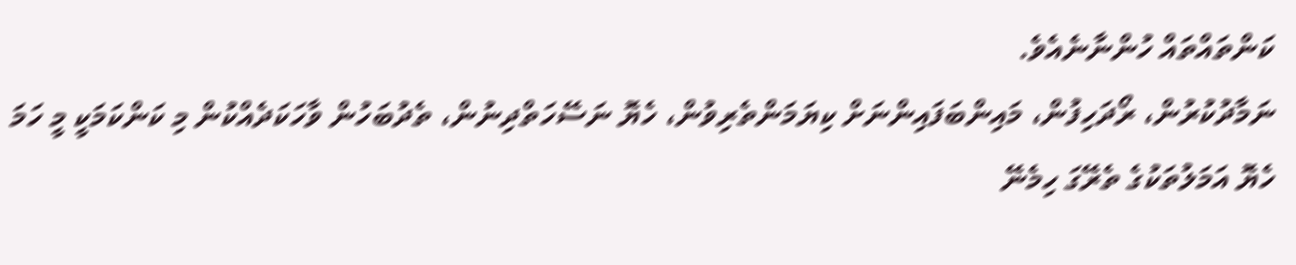ކަންތައްތައް ހުންނާނެއެވެ.
ނަމާދުކުރުން، ރޯދަހިފުން، މައިންބަފައިންނަށް ކިޔަމަންތެރިވުން، ހެޔޮ ނަސޭހަތްދިނުން، ތެދުބަހުން ވާހަކަދެއްކުން މި ކަންކަމަކީ މީ ހަމަ ހެޔޮ އަމަލުތަކުގެ ތެރޭގަ ހިމެނޭ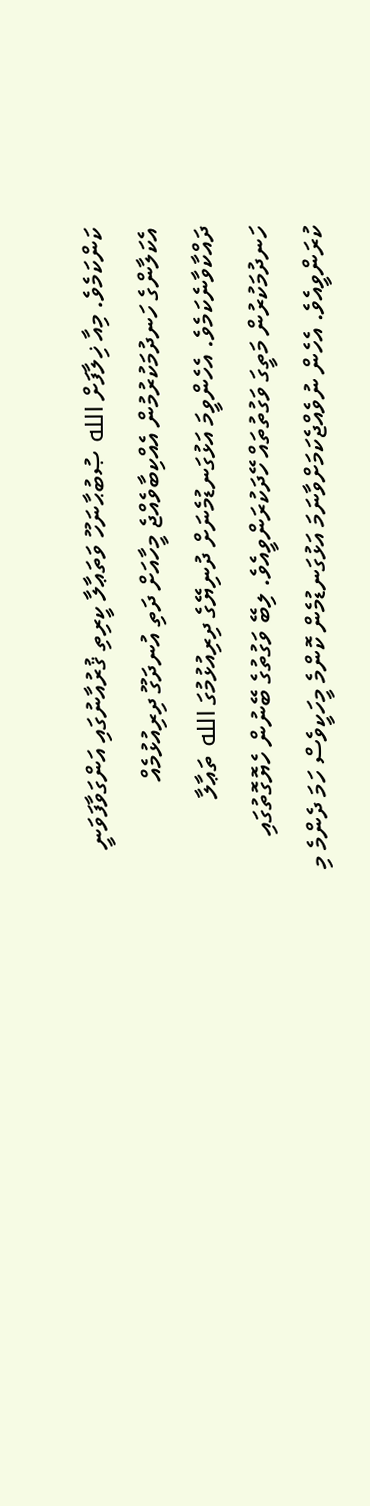ކަންކަމެވެ. މިއާ ޚިލާފަށް الله ޞުބުޙާނަހޫ ވަތަޢާލާ ކީރިތި ޤުރުއާނުގައި އަންގަވާފަވަނީ އެކަލާންގެ ހަނދުމަކުރުމުން އެއްކިބާވެއްޖެ މީހާއަށް ދަތި އުނދަގޫ ދިރިއުޅުމެއް ދައްކާވާނެކަމެވެ. އެހެންވީމަ އަޅުގަނޑުމެނަށް ދުނިޔޭގެ ދިރިއުޅުމުގަ الله ތަޢާލާ ހަނދުމަކުރުން މަތީގަ ވަގުތުތައް ހޭދަކުރަންވީއެވެ. ލިބޭ ވަގުތުގެ ބޭނުން ހެޔޮގޮތުގައި ކުރަންވީއެވެ. އެހެން ނުވެއްޖެކަމަށްވާނަމަ އަޅުގަނޑުމެން ކޮންމެ މީހަކީވެސް ހަމަ ދެންމެ މި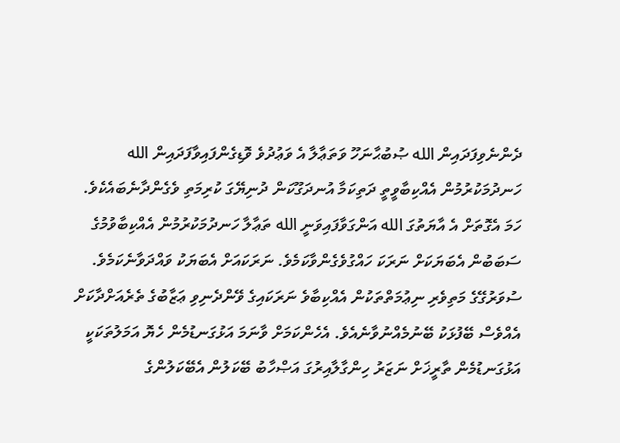ދެންނެވިފަދައިން الله ޞުބުޙާނަހޫ ވަތަޢާލާ އެ ވަޢުދުވެ ވޮޑިގެންފައިވާފަދައިން الله ހަނދުމަކުރުމުން އެއްކިބާވީތީ ދަތިކަމާ އުނދަގޫކަން ދުނިޔޭގަ ކުރިމަތި ވެގެންދާނެބައެކެވެ.
ހަމަ އެގޮތަށް އެ އާޔަތުގަ الله އަންގަވާފައިވަނީ الله ތަޢާލާ ހަނދުމަކުރުމުން އެއްކިބާވުމުގެ ސަބަބުން އެބަޔަކަށް ނަރަކަ ހައްގުވެގެންވާކަމެވެ. ނަރަކައަށް އެބަޔަކު ވައްދަވާނެކަމެވެ. ސުވަރުގޭގެ މަތިވެރި ނިޢުމަތްތަކުން އެއްކިބާވެ ނަރަކައިގެ ވޭންދެނިވި ޢަޒާބުގެ ތެރެއަށްދާކަށް އެއްވެސް ބޭފުޅަކު ބޭނުމެއްނުވާނެއެވެ. އެހެންކަމަށް ވާނަމަ އަޅުގަނޑުމެން ހެޔޮ އަމަލުތަކަކީ އަޅުގަނޑުމެން ތާރީޚަށް ނަޒަރު ހިންގާލާއިރުގަ އަޞްހާބު ބޭކަލުން އެބޭކަލުންގެ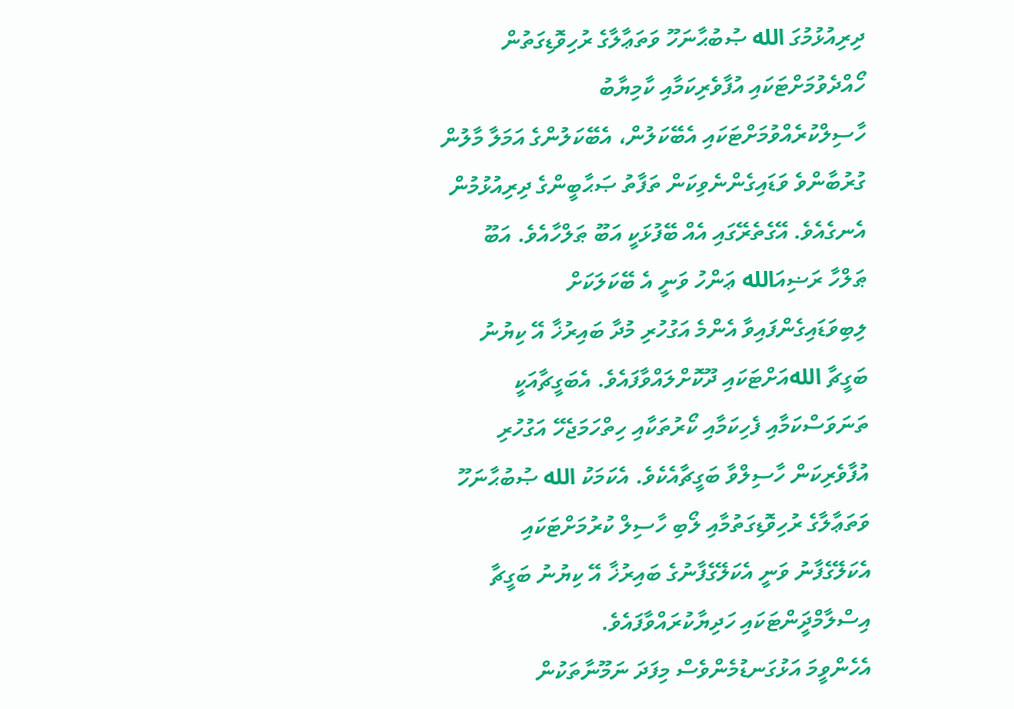ދިރިއުޅުމުގަ الله ޞުބުޙާނަހޫ ވަތަޢާލާގެ ރުހިވޮޑިގަތުން ހޯއްދެވުމަށްޓަކައި އުފާވެރިކަމާއި ކާމިޔާބު ހާސިލްކުރެއްވުމަށްޓަކައި އެބޭކަލުން، އެބޭކަލުންގެ އަމަލާ މާލުން ގުރުބާންވެ ވަޑައިގެންނެވިކަން ތަފާތު ޞަޙާބީންގެ ދިރިއުޅުމުން އެނގެއެވެ. އޭގެތެރޭގައި އެއް ބޭފުޅަކީ އަބޫ ޠަލްހާއެވެ. އަބޫ ޠަލްހާ ރަޟިއަالله ޢަންހު ވަނީ އެ ބޭކަލަކަށް ލިބިވަޑައިގެންފައިވާ އެންމެ އަގުހުރި މުދާ ބައިރުޚާ އޭ ކިޔުނު ބަގީޗާ اللهއަށްޓަކައި ދޫކޮށްލައްވާފައެވެ. އެބަގީޗާއަކީ ތަނަވަސްކަމާއި ފެހިކަމާއި ކޯރުތަކާއި ހިތްހަމަޖެހޭ އަގުހުރި އުފާވެރިކަން ހާސިލްވާ ބަގީޗާއެކެވެ. އެކަމަކު الله ޞުބުޙާނަހޫ ވަތަޢާލާގެ ރުހިވޮޑިގަތުމާއި ލޯބި ހާސިލް ކުރުމަށްޓަކައި އެކަލޭގެފާނު ވަނީ އެކަލޭގެފާނުގެ ބައިރުޚާ އޭ ކިޔުނު ބަގީޗާ އިސްލާމްދީަންޓަކައި ހަދިޔާކުރައްވާފައެވެ.
އެހެންވީމަ އަޅުގަނޑުމެންވެސް މިފަދަ ނަމޫނާތަކުން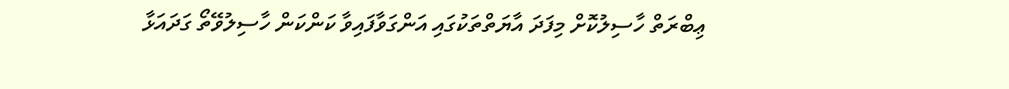ޢިބްރަތް ހާސިލުކޮށް މިފަދަ އާޔަތްތަކުގައި އަންގަވާފައިވާ ކަންކަން ހާސިލުވޭތޯ ގަދައަޅާ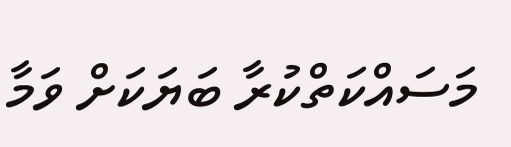މަސައްކަތްކުރާ ބަޔަކަށް ވަމާ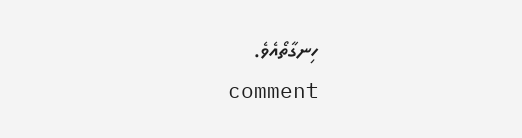ހިނގާތޯއެވެ.
comment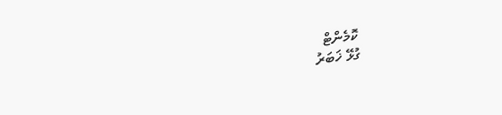ކޮމެންޓް
ގުޅޭ ޚަބަރު